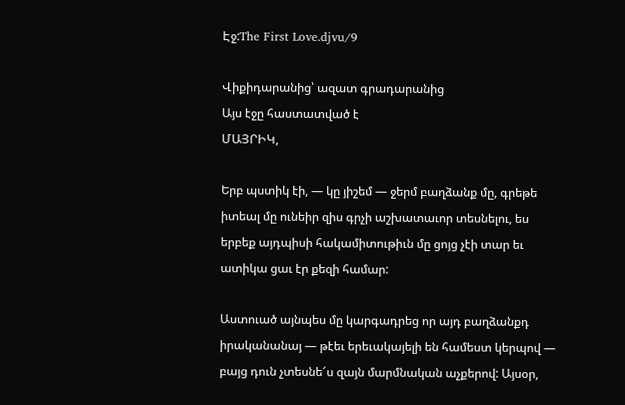Էջ:The First Love.djvu/9

Վիքիդարանից՝ ազատ գրադարանից
Այս էջը հաստատված է
ՄԱՅՐԻԿ,

Երբ պստիկ էի, — կը յիշեմ — ջերմ բաղձանք մը, գրեթե իտեալ մը ունեիր զիս գրչի աշխատաւոր տեսնելու, ես երբեք այդպիսի հակամիտութիւն մը ցոյց չէի տար եւ ատիկա ցաւ էր քեզի համար:

Աստուած այնպես մը կարգադրեց որ այդ բաղձանքդ իրականանայ — թէեւ երեւակայելի են համեստ կերպով — բայց դուն չտեսնե՜ս զայն մարմնական աչքերով: Այսօր,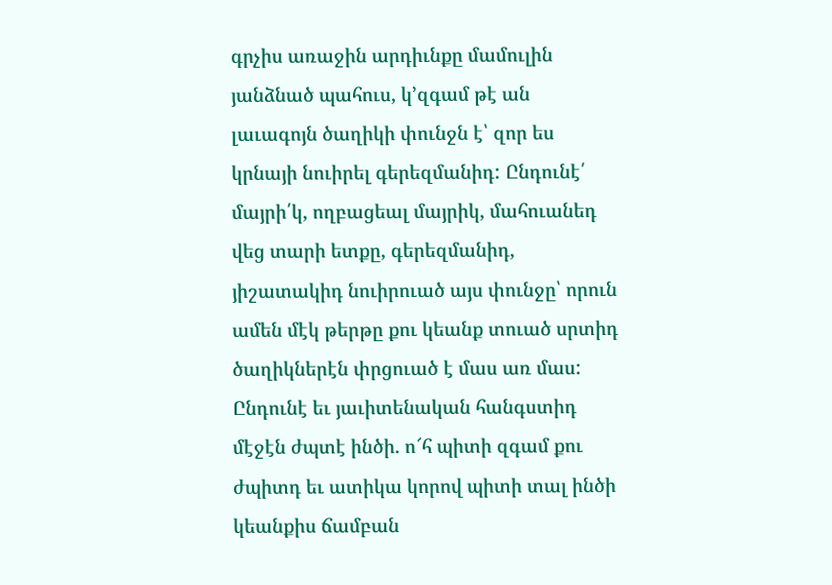գրչիս առաջին արդիւնքը մամուլին յանձնած պահուս, կ’զգամ թէ ան լաւագոյն ծաղիկի փունջն է՝ զոր ես կրնայի նուիրել գերեզմանիդ: Ընդունէ՛ մայրի՛կ, ողբացեալ մայրիկ, մահուանեդ վեց տարի ետքը, գերեզմանիդ, յիշատակիդ նուիրուած այս փունջը՝ որուն ամեն մէկ թերթը քու կեանք տուած սրտիդ ծաղիկներէն փրցուած է մաս առ մաս: Ընդունէ եւ յաւիտենական հանգստիդ մէջէն ժպտէ ինծի. ո՜հ պիտի զգամ քու ժպիտդ եւ ատիկա կորով պիտի տալ ինծի կեանքիս ճամբան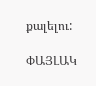քալելու:

ՓԱՅԼԱԿ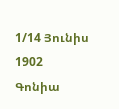1/14 Յունիս 1902
Գոնիա